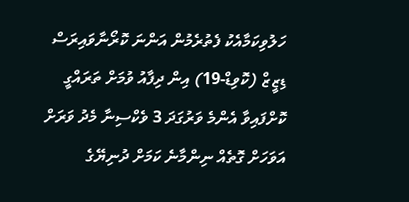ހަލުވިކަމާއެކު ފެތުރެމުން އަންނަ ކޮރޯނާވައިރަސް ޑިޒީޒް (ކޮވިޑް-19) އިން ދިފާއު ވުމަށް ތަރައްގީ ކޮށްފައިވާ އެންމެ ވަރުގަދަ 3 ވެކްސިނާ މެދު ވަރަށް އަވަހަށް ގޮތެއް ނިންމާނެ ކަމަށް ދުނިޔޭގެ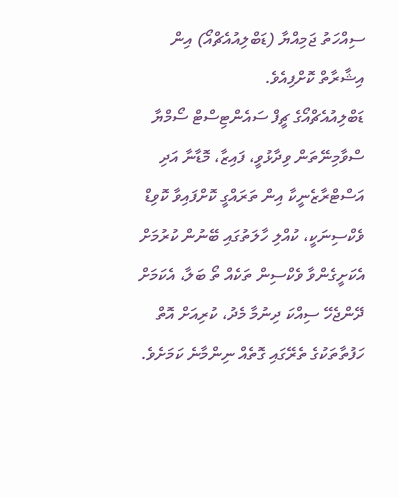ސިއްހަތު ޖަމިއްޔާ (ޑަބްލިއުއެޗްއޯ) އިން އިޝާރާތް ކޮށްފިއެވެ.
ޑަބްލިއުއެޗްއޯގެ ޗީފް ސައެންޓިސްޓް ސޯމްޔާ ސްވާމިނޭތަން ވިދާޅުވީ، ފައިޒާ، މޮޑާނާ އަދި އަސްޓްރާޒެނީކާ އިން ތަރައްގީ ކޮށްފައިވާ ކޮވިޑް ވެކްސިނަކީ، ކުއްލި ހާލަތުގައި ބޭނުން ކުރުމަށް އެކަށީގެންވާ ވެކްސިން ތަކެއް ތޯ ބަލާ، އެކަމަށް ދޭންޖެހޭ ސިއްކަ ދިނުމާ މެދު، ކުރިއަށް އޮތް ހަފުތާތަކުގެ ތެރޭގައި ގޮތެއް ނިންމާނެ ކަމަށެވެ.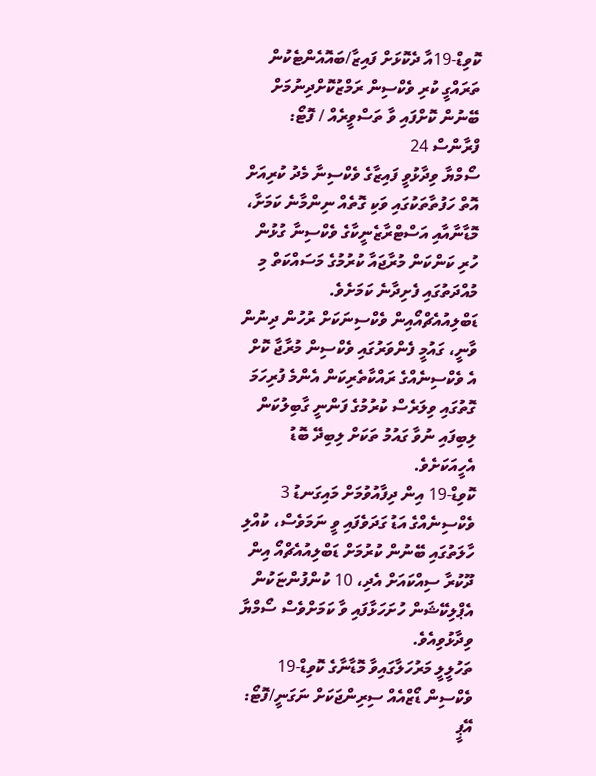ކޮވިޑް-19އާ ދެކޮޅަށް ފައިޒާ/ބައޮއެންޓެކުން ތަރައްގީ ކުރި ވެކްސިން ރަމްޒުކޮށްދިނުމަށް ބޭނުން ކޮށްފައި ވާ ތަސްވީރެއް / ފޮޓޯ: ފްރާންސް 24
ސޯމްޔާ ވިދާޅުވީ ފައިޒާގެ ވެކްސިނާ މެދު ކުރިއަށް އޮތް ހަފުތާތަކުގައި ވަކި ގޮތެއް ނިންމާނެ ކަމަށާ، މޮޑާނާއާއި އަސްޓްރާޒެނީކާގެ ވެކްސިނާ ގުޅުން ހުރި ކަންކަން މުރާޖައާ ކުރުމުގެ މަސައްކަތް މި މުއްދަތުގައި ފެށިދާނެ ކަމަށެވެ.
ޑަބްލިއުއެޗްއޯއިން ވެކްސިނަކަށް ރުހުން ދިނުން ވާނީ، ގައުމީ ފެންވަރުގައި ވެކްސިން މުރާޖާ ކޮށް އެ ވެކްސިނެއްގެ ރައްކާތެރިކަން އެންމެ ފުރިހަމަ ގޮތުގައި ވިލަރެސް ކުރުމުގެ ފަންނީ ގާބިލުކަން ލިބިފައި ނުވާ ގައުމު ތަކަށް ލިބިދޭ ބޮޑު އެހީއަކަށެވެ.
ކޮވިޑް-19 އިން ދިފާއުވުމަށް މައިގަނޑު 3 ވެކްސިނެއްގެ އަޑު ގަދަވެފައި ވީ ނަމަވެސް، ކުއްލި ހާލަތުގައި ބޭނުން ކުރުމަށް ޑަބްލިއުއެޗްއޯ އިން ދޫކުރާ ސިއްކައަށް އެދި، 10 ކުންފުންޏަކުން އެޕްލިކޭޝަން ހުށަހަޅާފައި ވާ ކަމަށްވެސް ސޯމްޔާ ވިދާޅުވިއެވެ.
ތަހުލީލީ މަރުހަލާގައިވާ މޮޑާނާގެ ކޮވިޑް-19 ވެކްސިން ޑޯޒްއެއް ސިރިންޖަކަށް ނަގަނީ/ފޮޓޯ: އޭޕީ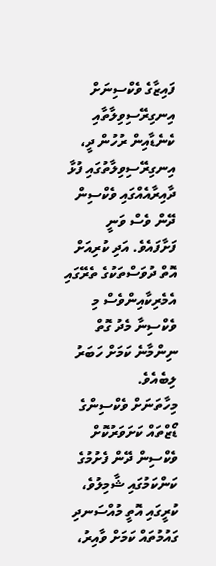ފައިޒާގެ ވެކްސިނަށް އިނގިރޭސިވިލާތާއި ކެނެޑާއިން ރުހުން ދީ، އިނގިރޭސިވިލާތުގައި ފުޅާ ދާއިރާއެއްގައި ވެކްސިން ދޭން ވެސް ވަނީ ފަށާފައެވެ. އަދި ކުރިއަށް އޮތް ދުވަސްތަކުގެ ތެރޭގައި އެމެރިކާއިންވެސް މި ވެކްސިނާ މެދު ގޮތް ނިންމާނެ ކަމަށް ހަބަރު ލިބެއެވެ.
މިހާތަނަށް ވެކްސިންގެ ޑޯޒްތައް ކަށަވަރުކޮށް ވެކްސިން ދޭން ފެށުމުގެ ކަންކަމުގައި ޝާމިލުވެ، ކުރީގައި އޮތީ މުއްސަނދި ގައުމުތައް ކަމަށް ވާއިރު،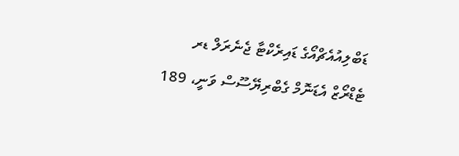ޑަބްލިއުއެޗްއޯގެ ޑައިރެކްޓާ ޖެނެރަލް ޑރ ޓެޑްރޯޒް އެޑަނޮމް ގެބްރިޔޭސޫސް ވަނީ، 189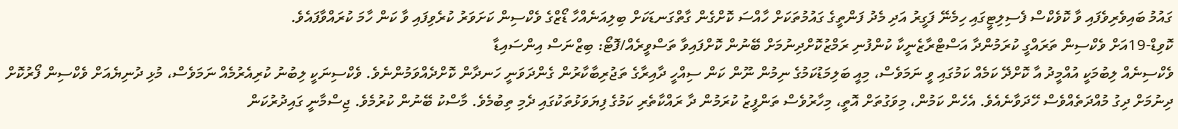ގައުމު ބައިވެރިވެފައި ވާ ކޮވެކްސް ފެސިލިޓީގައި ހިމެނޭ ފަގީރު އަދި މެދު ފަންތީގެ ގައުމުތަކަށް ހާއްސަ ކޮށްގެން ގާތްގަނޑަކަށް ބިލިއަނެއްހާ ޑޯޒްގެ ވެކްސިން ކަށަވަރު ކުރެވިފައި ވާ ކަން ހާމަ ކުރައްވާފައެވެ.
ކޮވިޑް-19އަށް ވެކްސިން ތަރައްގީ ކުރަމުންދާ އަސްޓްރާޒެނީކާ ކުންފުނި ރަމްޒުކޮށްދިނުމަށް ބޭނުން ކޮށްފައިވާ ތަސްވީރެއް/ފޮޓޯ: ބިޒްނަސް އިންސައިޑާ
ވެކްސިނެއް ލިބުމަކީ އުއްމީދު އާ ކޮށްދޭ ކަމެއް ކަމުގައި ވީ ނަމަވެސް، މިއީ ބަލިމަޑުކަމުގެ ނިމުން ނޫން ކަން ސިއްހީ ދާއިރާގެ ތަޖުރިބާކާރުން ގެންދަވަނީ ހަނދާން ކޮށްދެއްވަމުންނެވެ. ވެކްސިނަކީ ލިބުނު ކުރިއެރުމެއް ނަމަވެސް، މުޅި ދުނިޔެއަށް ވެކްސިން ފޯރުކޮށް ދިނުމަށް ދިގު މުއްދަތެއްވެސް ހޭދަވާނެއެވެ. އެހެން ކަމުން، މިވަގުތަށް އޮތީ، މިހާރުވެސް ތަންފީޒު ކުރަމުން ދާ ރައްކާތެރި ކަމުގެ ފިޔަވަޅުތަކުގައި ދެމި ތިބުމެވެ. މާސްކު ބޭނުން ކުރުމެވެ. ޖިސްމާނީ ގައިދުރުކަން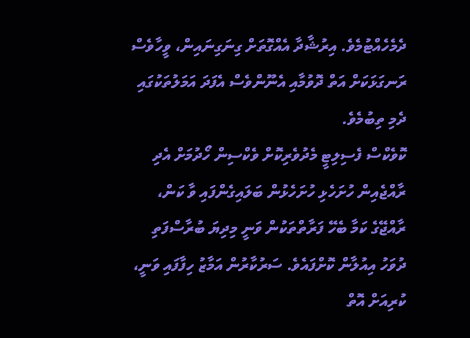ދެމެހެއްޓުމެވެ. އިރުޝާދާ އެއްގޮތަށް ގިނަގިނައިން، ވީހާވެސް ރަނގަޅަކަށް އަތް ދޮވުމާއި އެނޫންވެސް އެފަދަ އަމަލުތަކުގައި ދެމި ތިބުމެވެ.
ކޮވެކްސް ފެސިލިޓީ މެދުވެރިކޮށް ވެކްސިން ހޯދުމަށް އެދި ރާއްޖެއިން ހުށަހެޅި ހުށަހެޅުން ބަލައިގެންފައި ވާ ކަން، ރާއްޖޭގެ ކަމާ ބެހޭ ފަރާތްތަކުން ވަނީ މިދިޔަ ބުރާސްފަތި ދުވަހު އިއުލާން ކޮށްފައެވެ. ސަރުކާރުން އަމާޒު ހިފާފައި ވަނީ، ކުރިއަށް އޮތް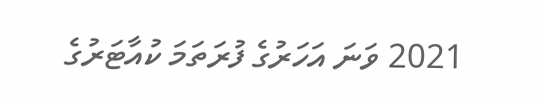2021 ވަނަ އަހަރުގެ ފުރަތަމަ ކުއާޓަރުގެ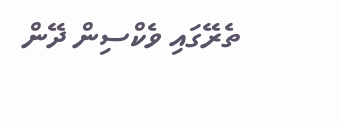ތެރޭގައި ވެކްސިން ދޭން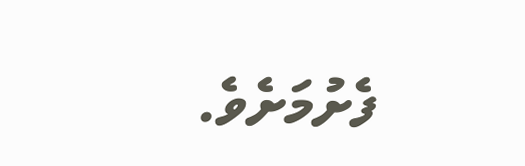ފެށުމަށެވެ.